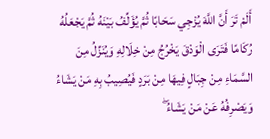أَلَمْ تَرَ أَنَّ اللَّهَ يُزْجِي سَحَابًا ثُمَّ يُؤَلِّفُ بَيْنَهُ ثُمَّ يَجْعَلُهُ رُكَامًا فَتَرَى الْوَدْقَ يَخْرُجُ مِنْ خِلَالِهِ وَيُنَزِّلُ مِنَ السَّمَاءِ مِنْ جِبَالٍ فِيهَا مِنْ بَرَدٍ فَيُصِيبُ بِهِ مَنْ يَشَاءُ وَيَصْرِفُهُ عَنْ مَنْ يَشَاءُ ۖ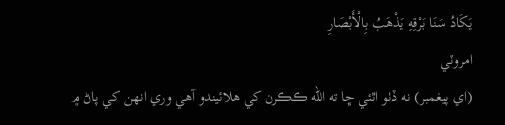يَكَادُ سَنَا بَرْقِهِ يَذْهَبُ بِالْأَبْصَارِ
امروٽي
(اي پيغمبر) نه ڏٺو اٿئي ڇا ته الله ڪڪرن کي ھلائيندو آھي وري انھن کي پاڻ ۾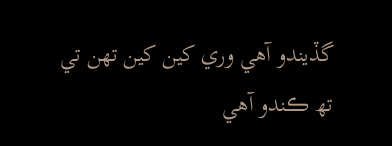گڏيندو آھي وري کين کين تھن تي تھ ڪندو آھي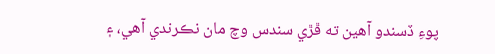پوءِ ڏسندو آھين ته ڦڙي سندس وچ مان نڪرندي آھي، ۽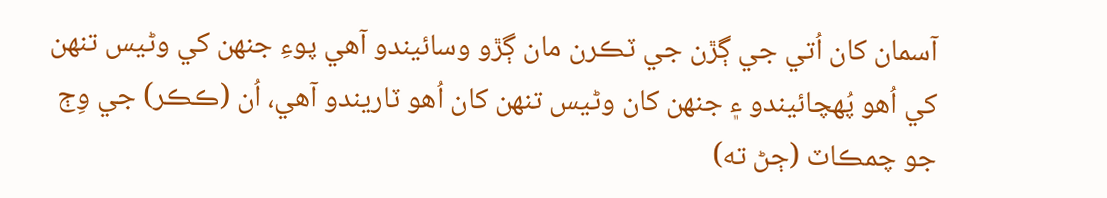آسمان کان اُتي جي ڳڙن جي ٽڪرن مان ڳڙو وسائيندو آھي پوءِ جنھن کي وڻيس تنھن کي اُھو پُھچائيندو ۽ جنھن کان وڻيس تنھن کان اُھو ٽاريندو آھي، اُن (ڪڪر) جي وِڄ جو چمڪاٽ (ڄڻ ته)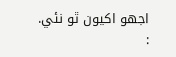اجھو اکيون ٿو نئي.
: